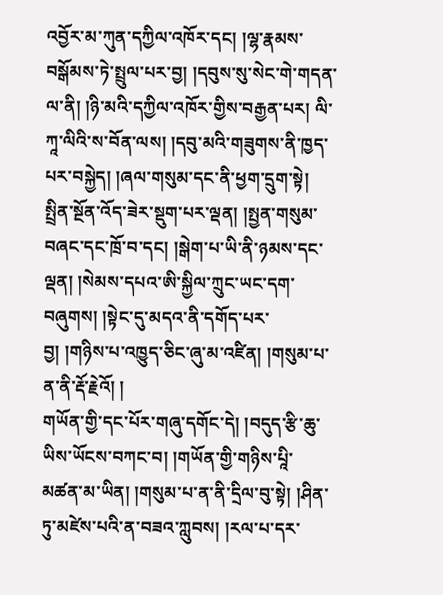འབྱོར་མ་ཀུན་དཀྱིལ་འཁོར་དང། །ལྷ་རྣམས་བསྒོམས་ཏེ་སྤྲུལ་པར་བྱ། །དབུས་སུ་སེང་གེ་གདན་ལ་ནི། །ཉི་མའི་དཀྱིལ་འཁོར་གྱིས་བརྒྱན་པར། ལི་ཀཱ་ལིའི་ས་བོན་ལས། །དབུ་མའི་གཟུགས་ནི་ཁྱད་པར་བསྐྱེད། །ཞལ་གསུམ་དང་ནི་ཕྱག་དྲུག་སྟེ།
སྤྲིན་སྔོན་འོད་ཟེར་སྡུག་པར་ལྡན། །སྤྱན་གསུམ་བཞང་དང་ཁྲོ་བ་དང། །སྒེག་པ་ཡི་ནི་ཉམས་དང་ལྡན། །སེམས་དཔའ་ཨི་སྐྱིལ་ཀྲུང་ཡང་དག་བཞུགས། །སྟེང་དུ་མདའ་ནི་དགོད་པར་བྱ། །གཉིས་པ་འཁྱུད་ཅིང་ཞུ་མ་འཛིན། །གསུམ་པ་ན་ནི་རྡོ་རྗེའོ། །
གཡོན་གྱི་དང་པོར་གཞུ་དགོང་དེ། །བདུད་རྩི་ཆུ་ཡིས་ཡོངས་བཀང་བ། །གཡོན་གྱི་གཉིས་པཱི་མཚན་མ་ཡིན། །གསུམ་པ་ན་ནི་དྲིལ་བུ་སྟེ། །ཤིན་ཏུ་མཛེས་པའི་ན་བཟའ་ཀླུབས། །རལ་པ་དར་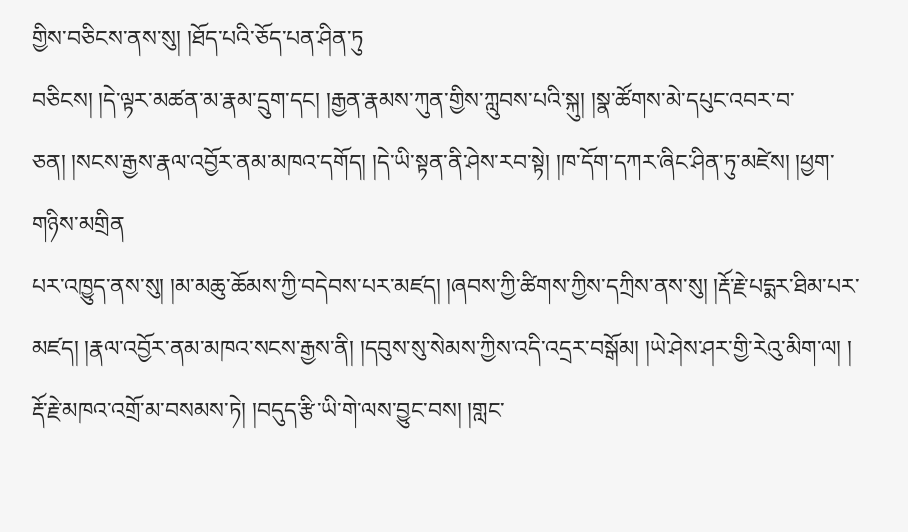གྱིས་བཅིངས་ནས་སུ། །ཐོད་པའི་ཅོད་པན་ཤིན་ཏུ
བཅིངས། །དེ་ལྟར་མཚན་མ་རྣམ་དྲུག་དང། །རྒྱན་རྣམས་ཀུན་གྱིས་ཀླུབས་པའི་སྐུ། །སྣ་ཚོགས་མེ་དཔུང་འབར་བ་ཅན། །སངས་རྒྱས་རྣལ་འབྱོར་ནམ་མཁའ་དགོད། །དེ་ཡི་སྟན་ནི་ཤེས་རབ་སྟེ། །ཁ་དོག་དཀར་ཞིང་ཤིན་ཏུ་མཛེས། །ཕྱག་གཉིས་མགྲིན
པར་འཁྱུད་ནས་སུ། །མ་མཆུ་ཆོམས་ཀྱི་བདེབས་པར་མཛད། །ཞབས་ཀྱི་ཚིགས་ཀྱིས་དཀྲིས་ནས་སུ། །རྡོ་རྗེ་པདྨར་ཐིམ་པར་མཛད། །རྣལ་འབྱོར་ནམ་མཁའ་སངས་རྒྱས་ནི། །དབུས་སུ་སེམས་ཀྱིས་འདི་འདྲར་བསྒོམ། །ཡེ་ཤེས་ཤར་གྱི་རེའུ་མིག་ལ། །
རྡོ་རྗེ་མཁའ་འགྲོ་མ་བསམས་ཏེ། །བདུད་རྩི་ཡི་གེ་ལས་བྱུང་བས། །གླང་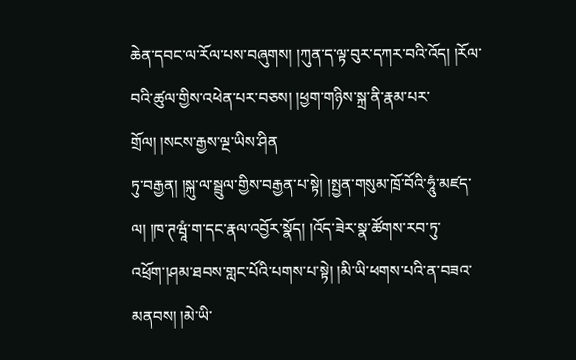ཆེན་དབང་ལ་རོལ་པས་བཞུགས། །ཀུན་ད་ལྟ་བུར་དཀར་བའི་འོད། །རོལ་བའི་ཚུལ་གྱིས་འཕེན་པར་བཅས། །ཕྱག་གཉིས་སྐྲ་ནི་རྣམ་པར་གྲོལ། །སངས་རྒྱས་ལྔ་ཡིས་ཤིན
ཏུ་བརྒྱན། །སྐུ་ལ་སྦྲུལ་གྱིས་བརྒྱན་པ་སྟེ། །སྤྱན་གསུམ་ཁྲོ་བོའི་ཧཱུཾ་མཛད་ལ། །ཁ་ཊཝཱཾ་ག་དང་རྣལ་འབྱོར་སྣོད། །འོད་ཟེར་སྣ་ཚོགས་རབ་ཏུ་འཕྲོག་།ཤམ་ཐབས་གླང་པོའི་པགས་པ་སྟེ། །མི་ཡི་ཕགས་པའི་ན་བཟའ་མནབས། །མེ་ཡི་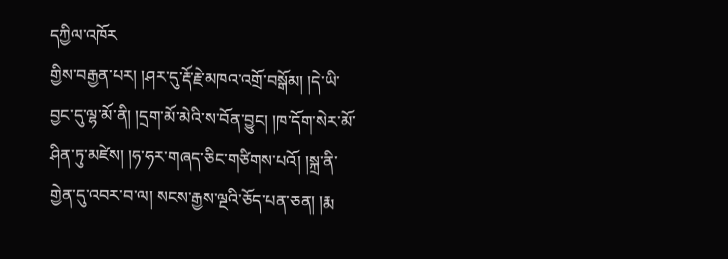དཀྱིལ་འཁོར
གྱིས་བརྒྱན་པར། །ཤར་དུ་རྡོ་རྗེ་མཁའ་འགྲོ་བསྒོམ། །དེ་ཡི་བྱང་དུ་ལྷ་མོ་ནི། །དྲག་མོ་མེའི་ས་བོན་བྱུང། །ཁ་དོག་སེར་མོ་ཤིན་ཏུ་མཛེས། །ཧ་ཧར་གཞད་ཅིང་གཙིགས་པའོ། །སྐྲ་ནི་གྱེན་དུ་འབར་བ་ལ། སངས་རྒྱས་ལྔའི་ཅོད་པན་ཅན། །རྨ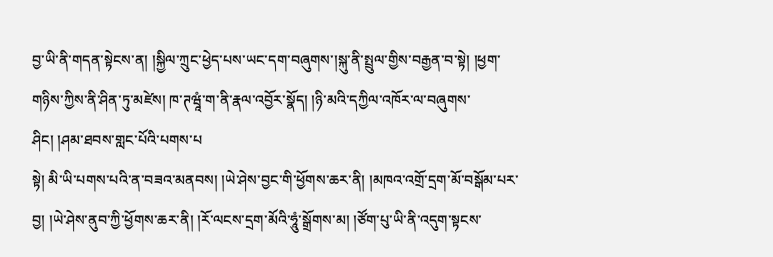བྱ་ཡི་ནི་གདན་སྟེངས་ན། །སྐྱིལ་ཀྲུང་ཕྱེད་པས་ཡང་དག་བཞུགས་།སྐུ་ནི་སྤྲུལ་གྱིས་བརྒྱན་བ་སྟེ། །ཕྱག་གཉིས་ཀྱིས་ནི་ཤིན་ཏུ་མཛེས། ཁ་ཊཝཱཾ་ག་ནི་རྣལ་འབྱོར་སྣོད། །ཉི་མའི་དཀྱིལ་འཁོར་ལ་བཞུགས་ཤིང། །ཤམ་ཐབས་གླང་པོའི་པགས་པ
སྟེ། མི་ཡི་པགས་པའི་ན་བཟའ་མནབས། །ཡེ་ཤེས་བྱང་གི་ཕྱོགས་ཆར་ནི། །མཁའ་འགྲོ་དྲག་མོ་བསྒོམ་པར་བྱ། །ཡེ་ཤེས་ནུབ་ཀྱི་ཕྱོགས་ཆར་ནི། །རོ་ལངས་དྲག་མོའི་ཧཱུཾ་སྒྲོགས་མ། །ཙོག་པུ་ཡི་ནི་འདུག་སྟངས་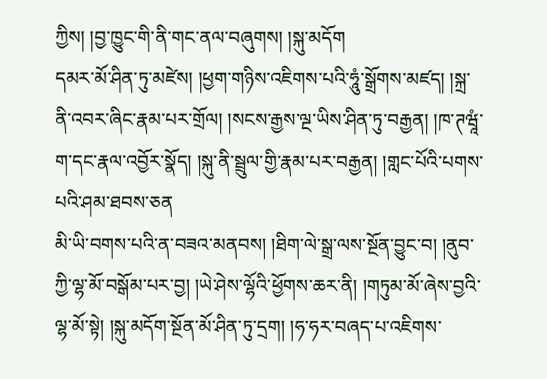ཀྱིས། །བྱ་ཁྱུང་གི་ནི་གང་ནལ་བཞུགས། །སྐུ་མདོག
དམར་མོ་ཤིན་ཏུ་མཛེས། །ཕྱག་གཉིས་འཇིགས་པའི་ཧཱུཾ་སྒྲོགས་མཛད། །སྐྲ་ནི་འབར་ཞིང་རྣམ་པར་གྲོལ། །སངས་རྒྱས་ལྔ་ཡིས་ཤིན་ཏུ་བརྒྱན། །ཁ་ཊཝཱཾ་ག་དང་རྣལ་འབྱོར་སྣོད། །སྐུ་ནི་སྦྲུལ་གྱི་རྣམ་པར་བརྒྱན། །གླང་པོའི་པགས་པའི་ཤམ་ཐབས་ཅན
མི་ཡི་བགས་པའི་ན་བཟའ་མནབས། །ཐིག་ལེ་སྒྲ་ལས་སྔོན་བྱུང་བ། །ནུབ་ཀྱི་ལྷ་མོ་བསྒོམ་པར་བྱ། །ཡེ་ཤེས་ལྷོའི་ཕྱོགས་ཆར་ནི། །གཏུམ་མོ་ཞེས་བྱའི་ལྷ་མོ་སྟེ། །སྐུ་མདོག་སྔོན་མོ་ཤིན་ཏུ་དྲག། །ཧ་ཧར་བཞད་པ་འཇིགས་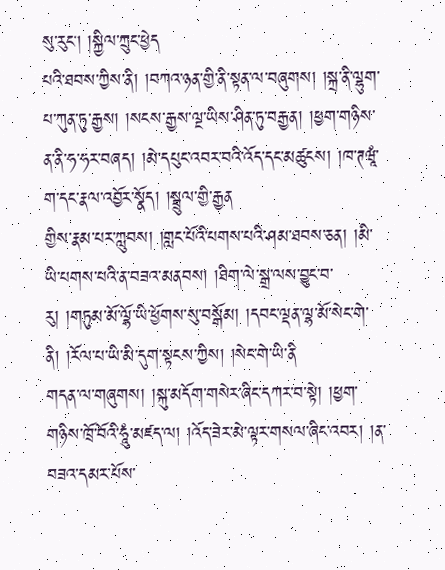སུ་རུང། །སྐྱིལ་ཀྲུང་ཕྱེད
པའི་ཐབས་ཀྱིས་ནི། །བཀའ་ཉན་གྱི་ནི་སྟན་ལ་བཞུགས། །སྐྲ་ནི་ལྷུག་པ་ཀུན་ཏུ་རྒྱས། །སངས་རྒྱས་ལྔ་ཡིས་ཤིན་ཏུ་བརྒྱན། །ཕྱག་གཉིས་ན་ནི་ཧ་ཧར་བཞད། །མེ་དཔུང་འབར་བའི་འོད་དང་མཚུངས། །ཁ་ཊཝཱཾ་ག་དང་རྣལ་འབྱོར་སྣོད། །སྦྲུལ་གྱི་རྒྱན
གྱིས་རྣམ་པར་ཀླུབས། །གླང་པོའི་པགས་པའི་ཤམ་ཐབས་ཅན། །མི་ཡི་པགས་པའི་ན་བཟའ་མནབས། །ཐིག་ལེ་སྒྲ་ལས་བྱུང་བ་རུ། །གཏུམ་མོ་ལྷོ་ཡི་ཕྱོགས་སུ་བསྒོམ། །དབང་ལྡན་ལྷ་མོ་སེང་གེ་ནི། །རོལ་པ་ཡི་མི་དུག་སྟངས་ཀྱིས། །སེང་གེ་ཡི་ནི
གདན་ལ་གཞུགས། །སྐུ་མདོག་གསེར་ཞིང་དཀར་བ་སྟེ། །ཕྱག་གཉིས་ཁྲོ་བོའི་ཧཱུཾ་མཛད་ལ། །འོད་ཟེར་མེ་ལྟར་གསལ་ཞིང་འབར། །ན་བཟའ་དམར་པོས་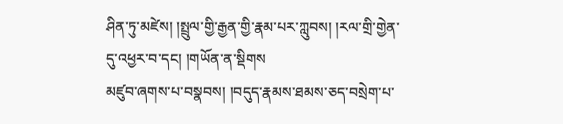ཤིན་ཏུ་མཛེས། །སྤྲུལ་གྱི་རྒྱན་གྱི་རྣམ་པར་ཀླུབས། །རལ་གྲི་གྱེན་དུ་འཕྱར་བ་དང། །གཡོན་ན་སྡིགས
མཛུབ་ཞགས་པ་བསྣབས། །བདུད་རྣམས་ཐམས་ཅད་བསྲེག་པ་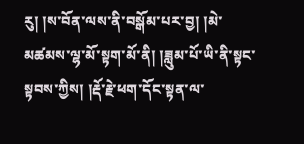རུ། །ས་བོན་ལས་ནི་བསྒོམ་པར་བྱ། །མེ་མཚམས་ལྷ་མོ་སྟག་མོ་ནི། །ཟླུམ་པོ་ཡི་ནི་སྟང་སྟབས་ཀྱིས། །རྡོ་རྗེ་ཕག་དོང་སྟན་ལ་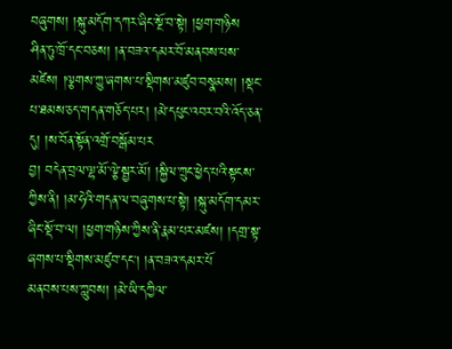བཞུགས། །སྐུ་མདོག་དཀར་ཞིང་སྔོ་བ་སྟེ། །ཕྱག་གཉིས
ཤིན་ཏུ་ཁྲོ་དང་བཅས། །ན་བཟའ་དམར་བོ་མནབས་པས་མཛེས། །ལྕགས་ཀྱུ་ཞགས་པ་སྡིགས་མཛུབ་བསྣམས། །སྡང་པ་ཐམས་ཅད་གདན་གཅོད་པར། །མེ་དཔུང་འབར་བའི་འོད་ཅན་དུ། །ས་བོན་སྟོན་འགྲོ་བསྒོམ་པར
བྱ། བདེན་བྲལ་ལྷ་མོ་ལྕེ་སྦྱར་མོ། །སྐྱིལ་ཀྲུང་ཕྱེད་པའི་སྟངས་ཀྱིས་ནི། །མ་ཧེའི་གདན་ལ་བཞུགས་པ་སྟེ། །སྐུ་མདོག་དམར་ཞིང་སྡོ་བ་ལ། །ཕྱག་གཉིས་ཀྱིས་ནི་རྣམ་པར་མཛས། །དགྲ་སྟ་ཞགས་པ་སྡིགས་མཛུབ་དང། །ན་བཟའ་དམར་པོ
མནབས་པས་ཀླུབས། །མེ་ཡི་དཀྱིལ་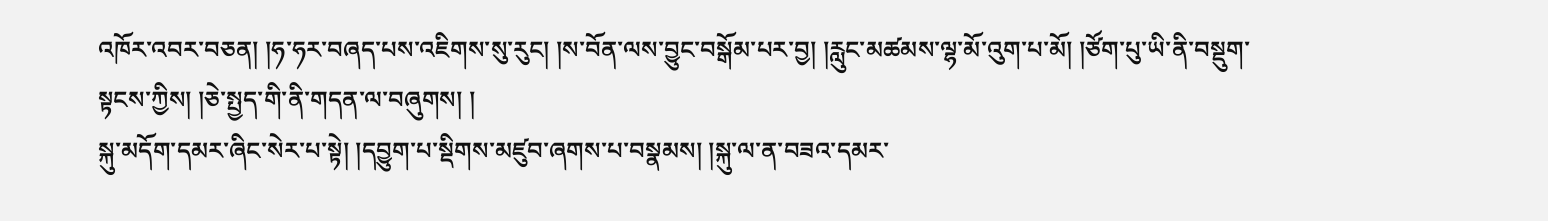འཁོར་འབར་བཅན། །ཧ་ཧར་བཞད་པས་འཇིགས་སུ་རུང། །ས་བོན་ལས་བྱུང་བསྒོམ་པར་བྱ། །རླུང་མཚམས་ལྷ་མོ་འུག་པ་མོ། །ཙོག་པུ་ཡི་ནི་བསྡུག་སྟངས་ཀྱིས། །ཅེ་སྤྱད་གི་ནི་གདན་ལ་བཞུགས། །
སྐུ་མདོག་དམར་ཞིང་སེར་པ་སྟེ། །དབྱུག་པ་སྡིགས་མཛུབ་ཞགས་པ་བསྣམས། །སྐུ་ལ་ན་བཟའ་དམར་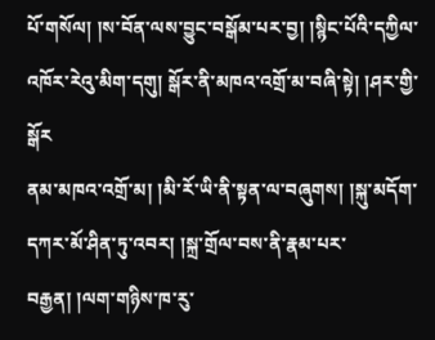པོ་གསོལ། །ས་བོན་ལས་བྱུང་བསྒོམ་པར་བྱ། །སྙིང་པོའི་དཀྱིལ་འཁོར་རེའུ་མིག་དགུ། སྒོར་ནི་མཁའ་འགྲོ་མ་བཞི་སྟེ། །ཤར་གྱི་སྒོར
ནམ་མཁའ་འགྲོ་མ། །མི་རོ་ཡི་ནི་སྟན་ལ་བཞུགས། །སྐུ་མདོག་དཀར་མོ་ཤིན་ཏུ་འབར། །སྐྲ་གྲོལ་བས་ནི་རྣམ་པར་བརྒྱན། །ལག་གཉིས་ཁ་རུ་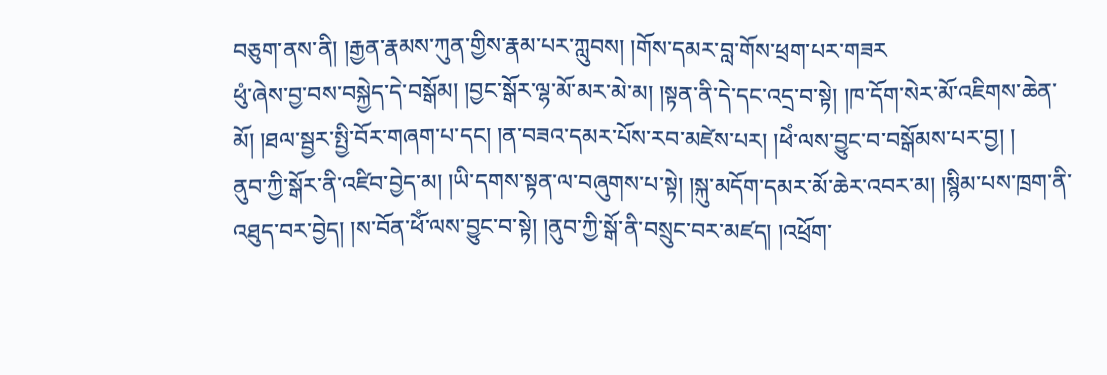བཅུག་ནས་ནི། །རྒྱན་རྣམས་ཀུན་གྱིས་རྣམ་པར་ཀླུབས། །གོས་དམར་བླ་གོས་ཕྲག་པར་གཟར
ཕུཾ་ཞེས་བྱ་བས་བསྐྱེད་དེ་བསྒོམ། །བྱང་སྒོར་ལྷ་མོ་མར་མེ་མ། །སྟན་ནི་དེ་དང་འདྲ་བ་སྟེ། །ཁ་དོག་སེར་མོ་འཇིགས་ཆེན་མོ། །ཐལ་སྦྱར་སྤྱི་བོར་གཞག་པ་དང། །ན་བཟའ་དམར་པོས་རབ་མཛེས་པར། །ཕེཾ་ལས་བྱུང་བ་བསྒོམས་པར་བྱ། །
ནུབ་ཀྱི་སྒོར་ནི་འཛིབ་བྱེད་མ། །ཡི་དགས་སྟན་ལ་བཞུགས་པ་སྟེ། །སྐུ་མདོག་དམར་མོ་ཆེར་འབར་མ། །སྙིམ་པས་ཁྲག་ནི་འཐུད་བར་བྱེད། །ས་བོན་ཕོཾ་ལས་བྱུང་བ་སྟེ། །ནུབ་ཀྱི་སྒོ་ནི་བསྲུང་བར་མཛད། །འཕྲོག་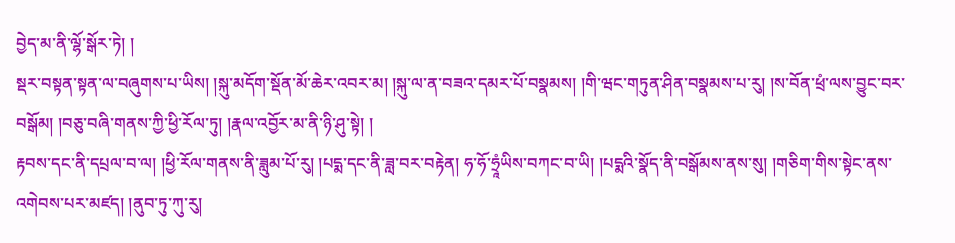བྱེད་མ་ནི་ལྷོ་སྒོར་ཏེ། །
སྡར་བསྟན་སྟན་ལ་བཞུགས་པ་ཡིས། །སྐུ་མདོག་སྡོན་མོ་ཆེར་འབར་མ། །སྐུ་ལ་ན་བཟའ་དམར་པོ་བསྣམས། །གི་ཝང་གཏུན་ཤིན་བསྣམས་པ་རུ། །ས་བོན་ཕྲཾ་ལས་བྱུང་བར་བསྒོམ། །བཅུ་བཞི་གནས་ཀྱི་ཕྱི་རོལ་ཏུ། །རྣལ་འབྱོར་མ་ནི་ཉི་ཤུ་སྟེ། །
རྟབས་དང་ནི་དཔྲལ་བ་ལ། །ཕྱི་རོལ་གནས་ནི་ཟླུམ་པོ་རུ། །པདྨ་དང་ནི་ཟླ་བར་བརྟེན། ཧ་ཧོ་ཧྲཱཾཡིས་བཀང་བ་ཡི། །པདྨའི་སྣོད་ནི་བསྒོམས་ནས་སུ། །གཅིག་གིས་སྟེང་ནས་འགེབས་པར་མཛད། །ནུབ་ཏུ་ཀུ་རུ།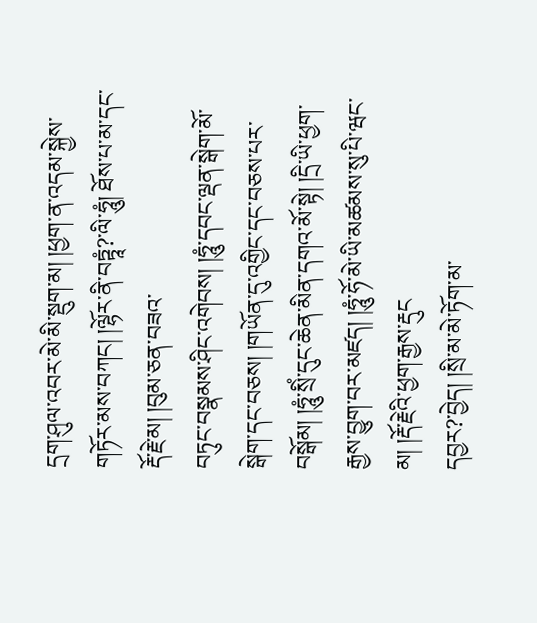དྲག་ཤུལ་འབར་མེ་མི་སྡུག་མ། །ཕྱག་ན་འདམ་སྐྱེས་གཏོར་མས་བཀང། །ལྷོར་ནི་བཏྟཱཾ?་ལི་ཧཱུཾ། ཐོས་པ་མ་དང་རྡོ་རྗེ་མ། །བུམ་ཅན་བཟའ་
བཏུང་བསྣམས་ཤིང་འགེབས། །ཧཱུཾ་དབང་ལྡན་སྒེག་མོ་སྒེག་དང་བཅས། །གཡོན་དུ་འགྱིང་དང་བཅས་པར་བསྒོམ། །ཧཱུཾ་སྲིཾ་དུང་ཆེན་མིན་དགའ་མོ་སྟེ། །དྲི་ཡི་ཕྱག་རྒྱས་བྱུག་བར་མཛད། །ཧཱུཾ་ཧོ་མེ་ཡི་མཚམས་སུ་པི་ཝང་མ། །རྡོ་རྗེའི་ཕྱག་རྒྱས་རྡུང
དབྱར?་བྱེད། །སྲི་མ་མེ་ཏོག་མ་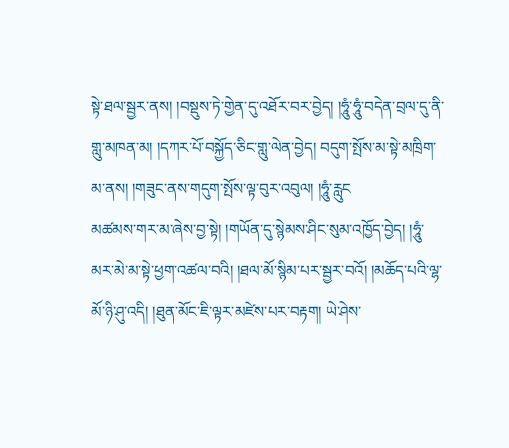སྟེ་ཐལ་སྦྱར་ནས། །བསྡུས་ཏེ་གྱེན་དུ་འཐོར་བར་བྱེད། །ཧཱུཾ་ཧཱུཾ་བདེན་བྲལ་དུ་ནི་གླུ་མཁན་མ། །དཀར་པོ་བསྐྱོད་ཅིང་གླུ་ལེན་བྱེད། བདུག་སྤོས་མ་སྟེ་མཁྲིག་མ་ནས། །གཟུང་ནས་གདུག་སྤོས་ལྟ་བུར་འབུལ། །ཧཱུཾ་རླུང
མཚམས་གར་མ་ཞེས་བྱ་སྟེ། །གཡོན་དུ་སྙེམས་ཤིང་སུམ་འཁྱོད་བྱེད། །ཧཱུཾ་མར་མེ་མ་སྟེ་ཕྱག་འཚལ་བའི། །ཐལ་མོ་སྙིམ་པར་སྦྱར་བའོ། །མཆོད་པའི་ལྷ་མོ་ཉི་ཤུ་འདི། །ཐུན་མོང་ཇི་ལྟར་མཛེས་པར་བརྟག། ཡེ་ཤེས་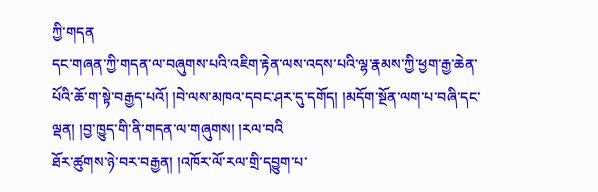ཀྱི་གདན
དང་གཞན་ཀྱི་གདན་ལ་བཞུགས་པའི་འཇིག་རྟེན་ལས་འདས་པའི་ལྷ་རྣམས་ཀྱི་ཕྱག་རྒྱ་ཆེན་པོའི་ཆོ་ག་སྟེ་བརྒྱད་པའོ། །བེ་ལས་མཁའ་དབང་ཤར་དུ་དགོད། །མདོག་སྔོན་ལག་པ་བཞི་དང་ལྡན། །བྱ་ཁྱུད་གི་ནི་གདན་ལ་གཞུགས། །རལ་བའི
ཐོར་ཚུགས་ཉེ་བར་བརྒྱན། །འཁོར་ལོ་རལ་གྲི་དབྱུག་པ་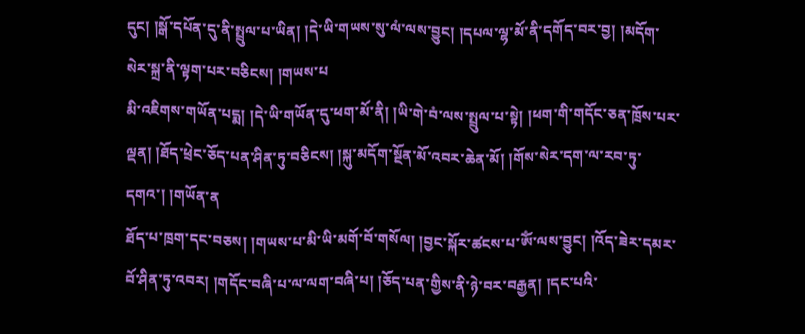དུང། །སྒོ་དཔོན་དུ་ནི་སྤྲུལ་པ་ཡིན། །དེ་ཡི་གཡས་སུ་ལཾ་ལས་བྱུང། །དཔལ་ལྷ་མོ་ནི་དགོད་བར་བྱ། །མདོག་སེར་སྐྲ་ནི་ལྟག་པར་བཅིངས། །གཡས་པ
མི་འཇིགས་གཡོན་པདྨ། །དེ་ཡི་གཡོན་དུ་ཕག་མོ་ནི། །ཡི་གེ་བཾ་ལས་སྤྲུལ་པ་སྟེ། །ཕག་གི་གདོང་ཅན་ཁྲོས་པར་ལྡན། །ཐོད་ཕྲེང་ཅོད་པན་ཤིན་ཏུ་བཅིངས། །སྐུ་མདོག་སྔོན་མོ་འབར་ཆེན་མོ། །གོས་སེར་དག་ལ་རབ་ཏུ་དགའ་། །གཡོན་ན
ཐོད་པ་ཁྲག་དང་བཅས། །གཡས་པ་མི་ཡི་མགོ་བོ་གསོལ། །བྱང་སྐོར་ཚངས་པ་ཨོཾ་ལས་བྱུང། །འོད་ཟེར་དམར་བོ་ཤིན་ཏུ་འབར། །གདོང་བཞི་པ་ལ་ལག་བཞི་པ། །ཅོད་པན་གྱིས་ནི་ཉེ་བར་བརྒྱན། །དང་པའི་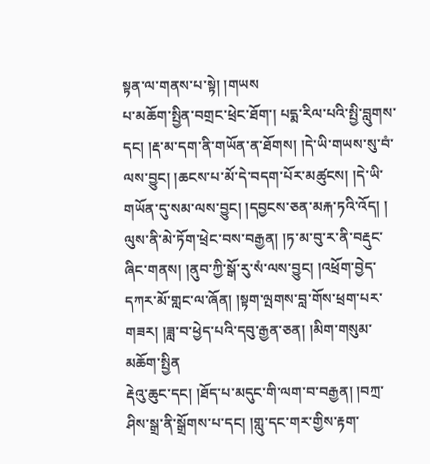སྟན་ལ་གནས་པ་སྟེ། །གཡས
པ་མཆོག་སྤྱིན་བགྲང་ཕྲེང་ཐོག་། པདྨ་རིལ་པའི་སྤྱི་བླུགས་དང། །རྡ་མ་དག་ནི་གཡོན་ན་ཐོགས། །དེ་ཡི་གཡས་སུ་བཾ་ལས་བྱུང། །ཆངས་པ་མོ་དེ་བདག་པོར་མཚུངས། །དེ་ཡི་གཡོན་དུ་སམ་ལས་བྱུང། །དབྱངས་ཅན་མརྐ་ཏའི་འོད། །
ལུས་ནི་མེ་ཏོག་ཕྲེང་བས་བརྒྱན། །ཏ་མ་བུ་ར་ནི་བརྡུང་ཞིང་གནས། །ནུབ་ཀྱི་སྒོ་རུ་སཾ་ལས་བྱུང། །འཕྲོག་བྱེད་དཀར་མོ་གླང་ལ་ཞོན། །སྟག་ལྤགས་བླ་གོས་ཕྲག་པར་གཟར། །ཟླ་བ་ཕྱེད་པའི་དབུ་རྒྱན་ཅན། །མིག་གསུམ་མཆོག་སྤྱིན
རྡེའུ་ཆུང་དང། །ཐོད་པ་མདུང་གི་ལག་བ་བརྒྱན། །བཀྲ་ཤིས་སྒྲ་ནི་སྒྲོགས་པ་དང། །གླུ་དང་གར་གྱིས་རྟག་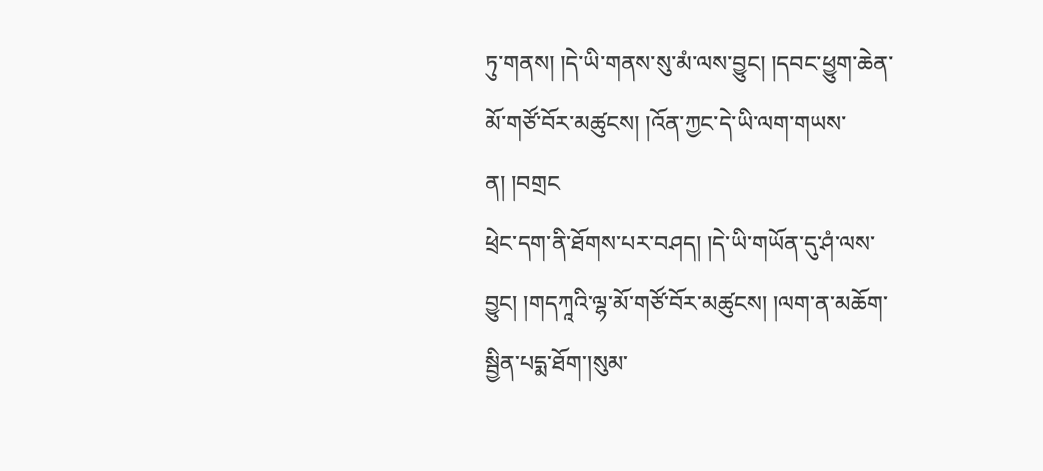ཏུ་གནས། །དེ་ཡི་གནས་སུ་མཾ་ལས་བྱུང། །དབང་ཕྱུག་ཆེན་མོ་གཙོ་བོར་མཚུངས། །འོན་ཀྱང་དེ་ཡི་ལག་གཡས་ན། །བགྲང
ཕྲེང་དག་ནི་ཐོགས་པར་བཤད། །དེ་ཡི་གཡོན་དུ་ཤཾ་ལས་བྱུང། །གདཀཱའི་ལྷ་མོ་གཙོ་བོར་མཚུངས། །ལག་ན་མཆོག་སྦྱིན་པདྨ་ཐོག་།སུམ་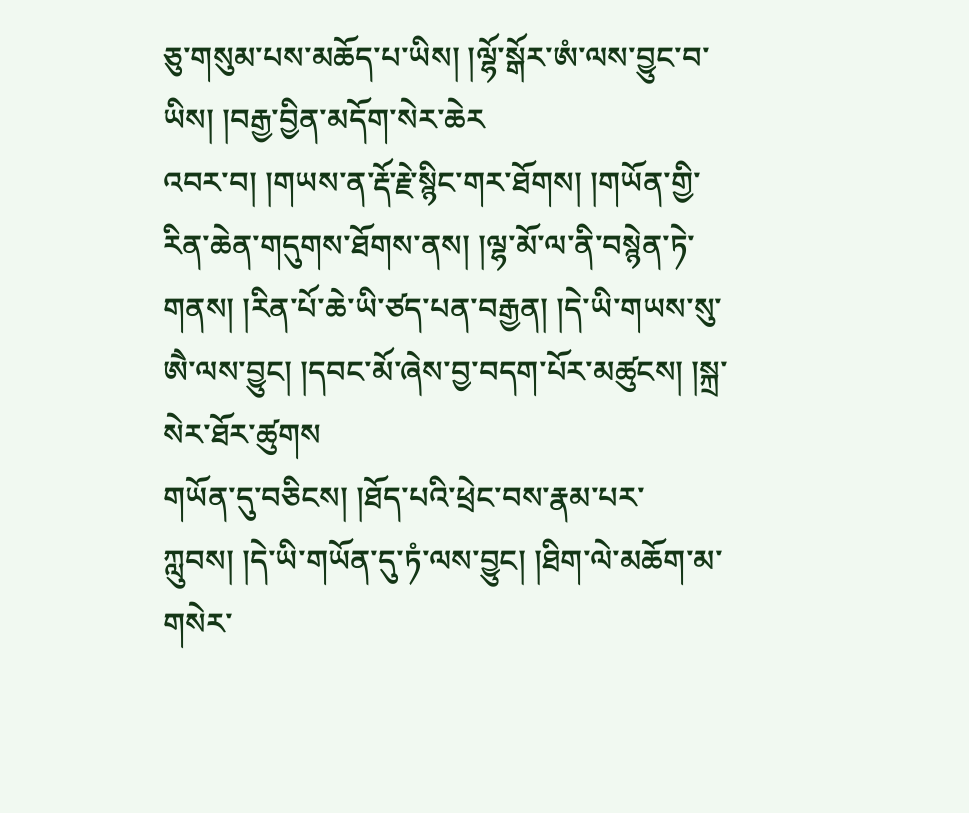ཅུ་གསུམ་པས་མཆོད་པ་ཡིས། །ལྷོ་སྒོར་ཨཾ་ལས་བྱུང་བ་ཡིས། །བརྒྱ་བྱིན་མདོག་སེར་ཆེར
འབར་བ། །གཡས་ན་རྡོ་རྗེ་སྙིང་གར་ཐོགས། །གཡོན་གྱི་རིན་ཆེན་གདུགས་ཐོགས་ནས། །ལྷ་མོ་ལ་ནི་བསྙེན་ཏེ་གནས། །རིན་པོ་ཆེ་ཡི་ཙད་པན་བརྒྱན། །དེ་ཡི་གཡས་སུ་ཨཻ་ལས་བྱུང། །དབང་མོ་ཞེས་བྱ་བདག་པོར་མཚུངས། །སྐྲ་སེར་ཐོར་ཚུགས
གཡོན་དུ་བཅིངས། །ཐོད་པའི་ཕྲེང་བས་རྣམ་པར་ཀླུབས། །དེ་ཡི་གཡོན་དུ་ཏཾ་ལས་བྱུང། །ཐིག་ལེ་མཆོག་མ་གསེར་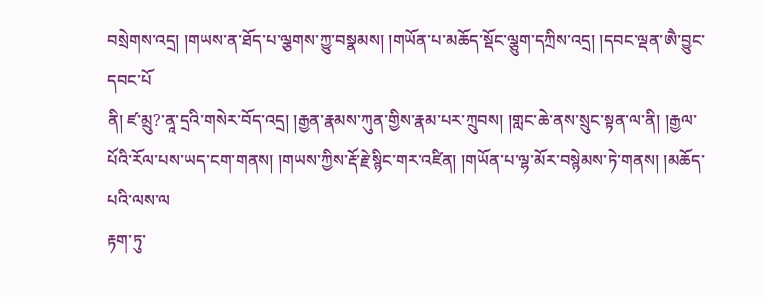བསྲེགས་འདྲ། །གཡས་ན་ཐོད་པ་ལྕགས་ཀྱུ་བསྣམས། །གཡོན་པ་མཆོད་སྡོང་ལྕུག་དཀྲིས་འདྲ། །དབང་ལྡན་ཨཻ་བྱུང་དབང་པོ
ནི། ཛ་མྲུ?་ནཱ་དྲའི་གསེར་བོད་འདྲ། །རྒྱན་རྣམས་ཀུན་གྱིས་རྣམ་པར་ཀྲུབས། །གླང་ཆེ་ནས་སྲུང་སྟན་ལ་ནི། །རྒྱལ་པོའི་རོལ་པས་ཡད་ངག་གནས། །གཡས་ཀྱིས་རྡོ་རྗེ་སྙིང་གར་འཛིན། །གཡོན་པ་ལྷ་མོར་བསྙེམས་ཏེ་གནས། །མཆོད་པའི་ལས་ལ
རྟག་ཏུ་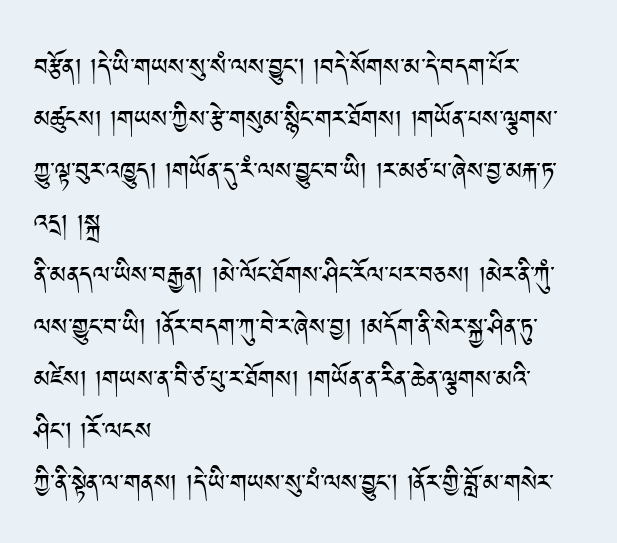བརྩོན། །དེ་ཡི་གཡས་སུ་སཾ་ལས་བྱུང། །བདེ་སོགས་མ་དེ་བདག་པོར་མཚུངས། །གཡས་ཀྱིས་རྩེ་གསུམ་སྙིང་གར་ཐོགས། །གཡོན་པས་ལྕགས་ཀྱུ་ལྟ་བུར་འཁྱུད། །གཡོན་དུ་རཾ་ལས་བྱུང་བ་ཡི། །ར་མཙ་པ་ཞེས་བྱ་མརྐ་ཏ་འདྲ། །སྐྲ
ནི་མནདལ་ཡིས་བརྒྱན། །མེ་ལོང་ཐོགས་ཤིང་རོལ་པར་བཅས། །མེར་ནི་ཀུཾ་ལས་གྱུང་བ་ཡི། །ནོར་བདག་ཀུ་བེ་ར་ཞེས་བྱ། །མདོག་ནི་སེར་སྐྱ་ཤིན་ཏུ་མཛེས། །གཡས་ན་བི་ཙ་པུ་ར་ཐོགས། །གཡོན་ན་རིན་ཆེན་ལྕགས་མའི་ཤིང། །རོ་ལངས
ཀྱི་ནི་སྟེན་ལ་གནས། །དེ་ཡི་གཡས་སུ་པཾ་ལས་བྱུང། །ནོར་གྱི་བློ་མ་གསེར་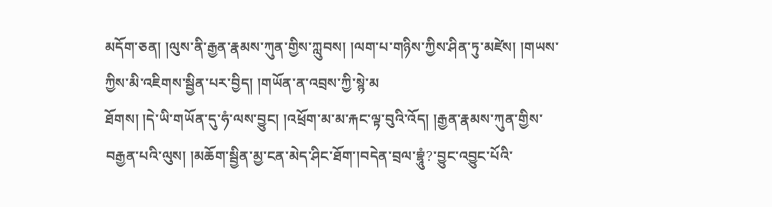མདོག་ཅན། །ལུས་ནི་རྒྱན་རྣམས་ཀུན་གྱིས་ཀླུབས། །ལག་པ་གཉིས་ཀྱིས་ཤིན་ཏུ་མཛེས། །གཡས་ཀྱིས་མི་འཇིགས་སྦྱིན་པར་བྱིད། །གཡོན་ན་འབྲས་ཀྱི་སྙེ་མ
ཐོགས། །དེ་ཡི་གཡོན་དུ་ཧཾ་ལས་བྱུང། །འཕྲོག་མ་མ་རྐང་ལྟ་བུའི་འོད། །རྒྱན་རྣམས་ཀུན་གྱིས་བརྒྱན་པའི་ལུས། །མཆོག་སྦྱིན་མྱ་ངན་མེད་ཤིང་ཐོག་།བདེན་བྲལ་བྷཱུཾ?་བྱུང་འབྱུང་པོའི་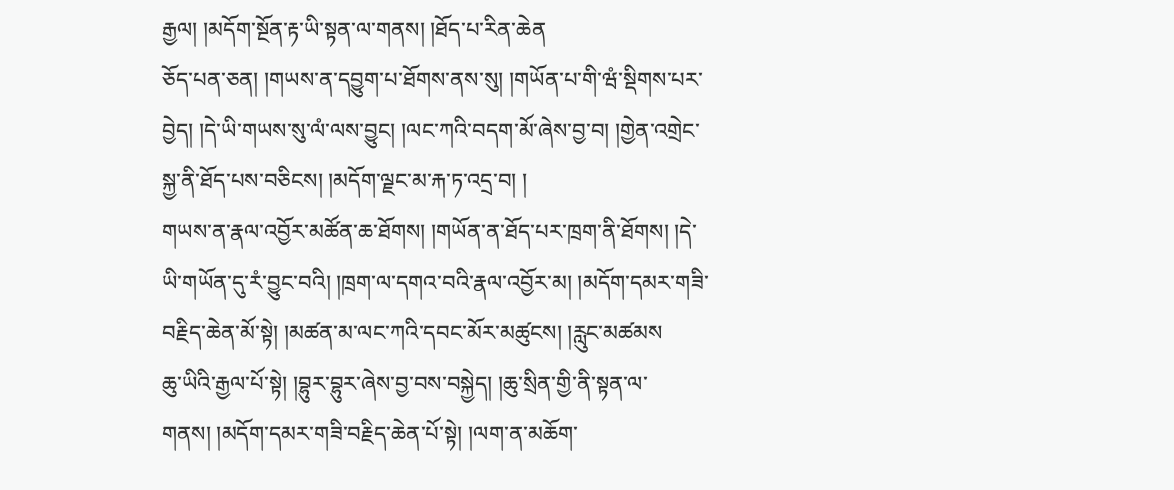རྒྱལ། །མདོག་སྔོན་རྟ་ཡི་སྟན་ལ་གནས། །ཐོད་པ་རིན་ཆེན
ཅོད་པན་ཅན། །གཡས་ན་དབྱུག་པ་ཐོགས་ནས་སུ། །གཡོན་པ་གི་ཝཾ་སྡིགས་པར་བྱེད། །དེ་ཡི་གཡས་སུ་ལཾ་ལས་བྱུང། །ལང་ཀའི་བདག་མོ་ཞེས་བྱ་བ། །གྱེན་འགྲེང་སྐྱ་ནི་ཐོད་པས་བཅིངས། །མདོག་ལྗང་མ་རྐ་ཏ་འདྲ་བ། །
གཡས་ན་རྣལ་འབྱོར་མཚོན་ཆ་ཐོགས། །གཡོན་ན་ཐོད་པར་ཁྲག་ནི་ཐོགས། །དེ་ཡི་གཡོན་དུ་རཾ་བྱུང་བའི། །ཁྲག་ལ་དགའ་བའི་རྣལ་འབྱོར་མ། །མདོག་དམར་གཟི་བརྗིད་ཆེན་མོ་སྟེ། །མཚན་མ་ལང་ཀའི་དབང་མོར་མཚུངས། །རླུང་མཚམས
ཆུ་ཡིའི་རྒྱལ་པོ་སྟེ། །བྷུར་བྷུར་ཞེས་བྱ་བས་བསྐྱེད། །ཆུ་སྲིན་གྱི་ནི་སྟན་ལ་གནས། །མདོག་དམར་གཟི་བརྗིད་ཆེན་པོ་སྟེ། །ལག་ན་མཆོག་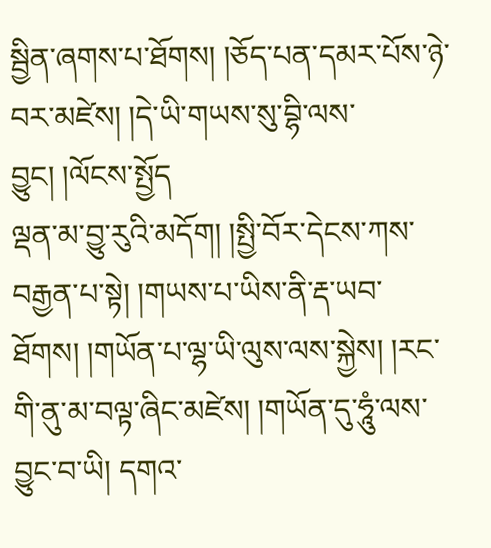སྦྱིན་ཞགས་པ་ཐོགས། །ཅོད་པན་དམར་པོས་ཉེ་བར་མཛེས། །དེ་ཡི་གཡས་སུ་བྷི་ལས་བྱུང། །ལོངས་སྤྱོད
ལྡན་མ་བྱུ་རུའི་མདོག། །སྤྱི་བོར་དེངས་ཀས་བརྒྱན་པ་སྟེ། །གཡས་པ་ཡིས་ནི་རྡ་ཡབ་ཐོགས། །གཡོན་པ་ལྷ་ཡི་ལུས་ལས་སྐྱེས། །རང་གི་ནུ་མ་བལྟ་ཞིང་མཛེས། །གཡོན་དུ་ཧཱུཾ་ལས་བྱུང་བ་ཡི། དགའ་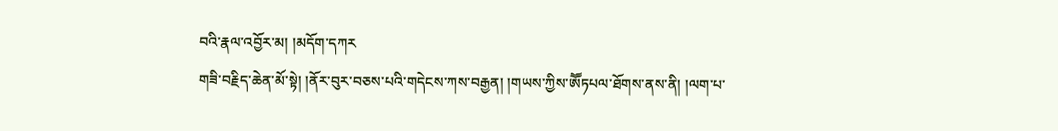བའི་རྣལ་འབྱོར་མ། །མདོག་དཀར
གཟི་བརྗིད་ཆེན་མོ་སྟེ། །ནོར་བུར་བཅས་པའི་གདེངས་ཀས་བརྒྱན། །གཡས་ཀྱིས་ཨཽཏཔལ་ཐོགས་ནས་ནི། །ལག་པ་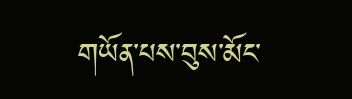གཡོན་པས་བུས་མོང་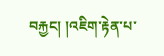བརྐྱང། །འཇིག་རྟེན་པ་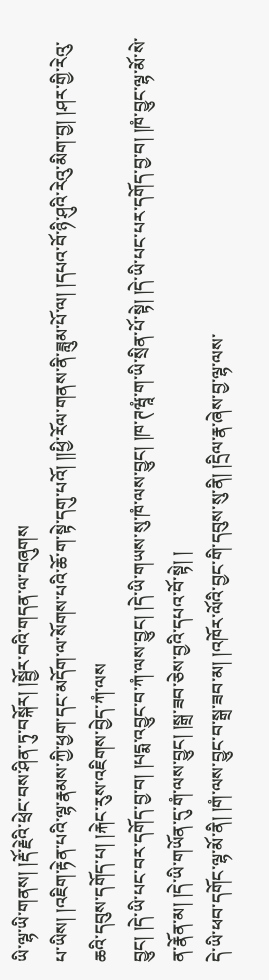ཡི་ལྷ་ཡི་གནས། །རྡོ་རྗེའི་ཕྲེང་བས་ཤིན་ཏུ་བསྐོར། །སྦྱོར་བའི་གདན་ལ་བཞུགས
པ་ཡིས། །འཇིག་རྟེན་པའི་ལྷ་རྣམས་ཀྱི་ཕྱག་དང་མདོག་ལ་སོགས་པའི་ཆོ་ག་སྟེ་དགུ་པའོ། །།ཕྱི་རོལ་གནས་ནི་ཟླུམ་པོ་ལ། །དཔའ་བོ་ཉི་ཤུའི་རེའུ་མིག་བྱ། །ཤར་གྱི་རེའུ་ཆའི་དབུས་དགོད་པ། །རྐེང་རུས་འཇིགས་བྱེད་ཀཾ་ལས
བྱུང། །དེ་ཡི་པང་བར་དགོད་བྱ་བ། །པདྨ་འབྱུང་བ་ཀཾ་ལས་བྱུང། །དེ་ཡི་གཡས་སུ་ཁཾ་ལས་བྱུང། །ཁ་ཊཝཱཾ་ག་ཡི་སྲིན་པོ་སྟེ། །དེ་ཡི་པང་པར་དགོད་བྱ་བ། །ཁཾ་བྱུང་ལྷ་མོ་སེ་ན་རྣོན་མ། །དེ་ཡི་གཡོན་དུ་གཾ་ལས་བྱུང། །སྒྲ་ཟབ་ཅེས་བྱའི་དཔའ་བོ་སྟེ། །
དེ་ཡི་ཕབ་དགོང་ལྷ་མོ་ནི། །གཾ་ལས་བྱུང་བ་སྒྲ་ཟབ་མ། །འཁོར་ལོའི་བྱང་གི་དབུས་སུ་ནི། །དྲིལ་རྣ་ཞེས་བྱ་ལྷ་ལས་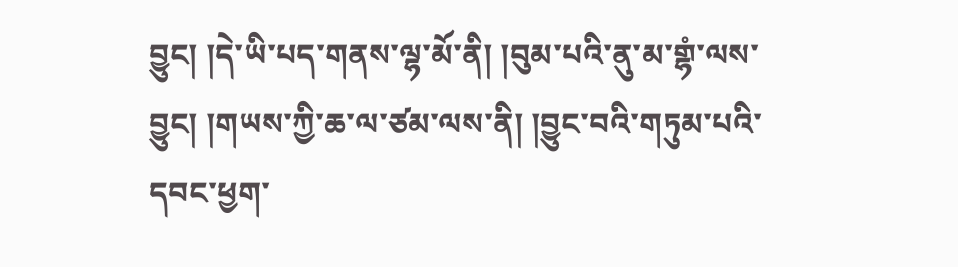བྱུང། །དེ་ཡི་པད་གནས་ལྷ་མོ་ནི། །བུམ་པའི་ནུ་མ་གྷཾ་ལས་བྱུང། །གཡས་ཀྱི་ཆ་ལ་ཙམ་ལས་ནི། །བྱུང་བའི་གཏུམ་པའི་དབང་ཕྱག་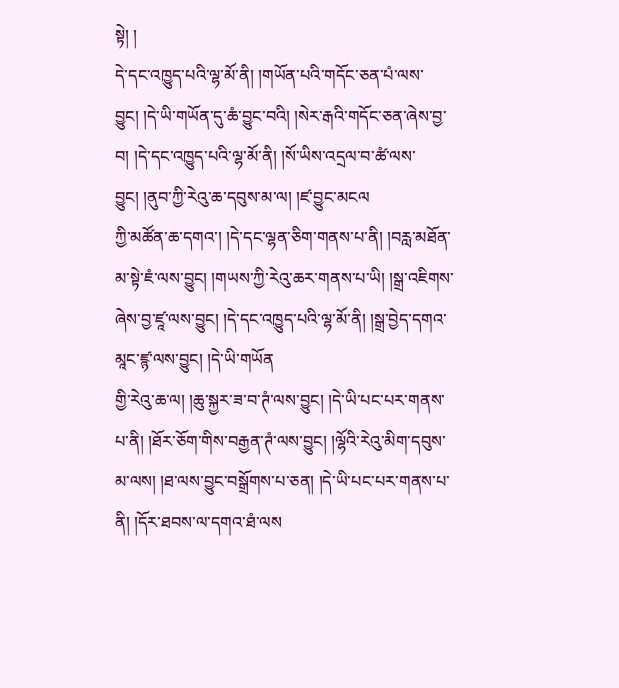སྟེ། །
དེ་དང་འཁྱུད་པའི་ལྷ་མོ་ནི། །གཡོན་པའི་གདོང་ཅན་པཾ་ལས་བྱུང། །དེ་ཡི་གཡོན་དུ་ཆཾ་བྱུང་བའི། །སེར་རྒའི་གདོང་ཅན་ཞེས་བྱ་བ། །དེ་དང་འཁྱུད་པའི་ལྷ་མོ་ནི། །སོ་ཡིས་འདྲལ་བ་ཚཾ་ལས་བྱུང། །ནུབ་ཀྱི་རེའུ་ཆ་དབུས་མ་ལ། །ཛ་བྱུང་མངལ
ཀྱི་མཚོན་ཆ་དགའ་། །དེ་དང་ལྷན་ཅིག་གནས་པ་ནི། །བརླ་མཐོན་མ་སྟེ་ཇཾ་ལས་བྱུང། །གཡས་ཀྱི་རེའུ་ཆར་གནས་པ་ཡི། །སྒྲ་འཇིགས་ཞེས་བྱ་ཛཱ་ལས་བྱུང། །དེ་དང་འཁྱུད་པའི་ལྷ་མོ་ནི། །སྒྲ་བྱེད་དགའ་མཱང་ཛྙ་ལས་བྱུང། །དེ་ཡི་གཡོན
གྱི་རེའུ་ཆ་ལ། །ཆུ་སྐྱར་ཟ་བ་ཊཾ་ལས་བྱུང། །དེ་ཡི་པང་པར་གནས་པ་ནི། །ཐོར་ཅོག་གིས་བརྒྱན་ཊཾ་ལས་བྱུང། །ལྷོའི་རེའུ་མིག་དབུས་མ་ལས། །ཐ་ལས་བྱུང་བསྒྲོགས་པ་ཅན། །དེ་ཡི་པང་པར་གནས་པ་ནི། །དོར་ཐབས་ལ་དགའ་ཐཾ་ལས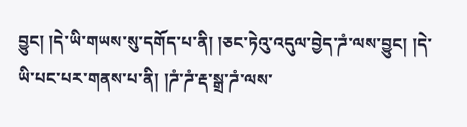བྱུང། །དེ་ཡི་གཡས་སུ་དགོད་པ་ནི། །ཅང་ཏེའུ་འདུལ་བྱེད་ཌཾ་ལས་བྱུང། །དེ་ཡི་པང་པར་གནས་པ་ནི། །ཌཾ་ཌཾ་རྡ་སྒྲ་ཌཾ་ལས་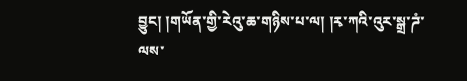བྱུང། །གཡོན་གྱི་རེའུ་ཆ་གཉིས་པ་ལ། །རྭ་ཀའི་འུར་སྒྲ་ཌཾ་ལས་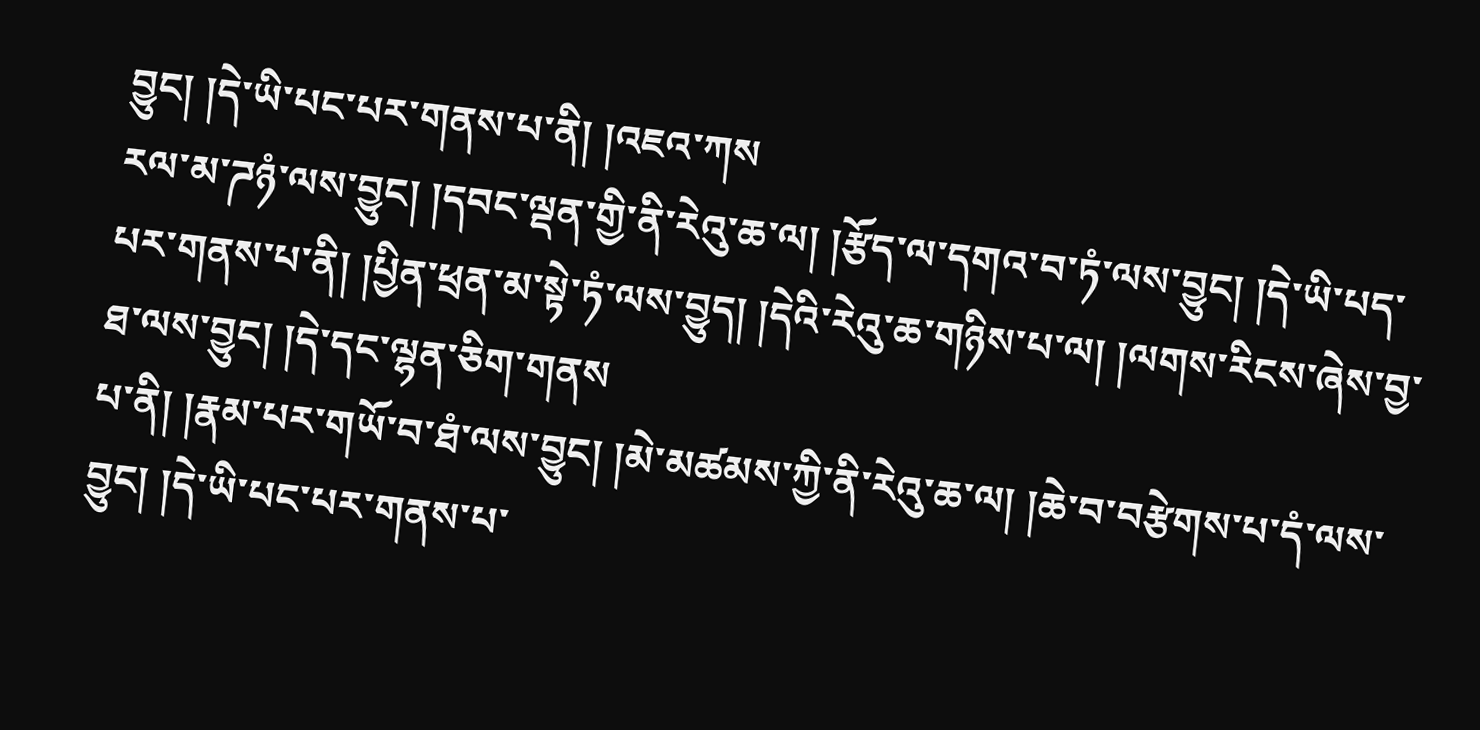བྱུང། །དེ་ཡི་པང་པར་གནས་པ་ནི། །འཇའ་ཀས
རལ་མ་ཌཉཾ་ལས་བྱུང། །དབང་ལྡན་གྱི་ནི་རེའུ་ཆ་ལ། །རྩོད་ལ་དགའ་བ་ཏཾ་ལས་བྱུང། །དེ་ཡི་པད་པར་གནས་པ་ནི། །པྱིན་ཕྲན་མ་སྟེ་ཏཾ་ལས་བྱུད། །དེའི་རེའུ་ཆ་གཉིས་པ་ལ། །ལགས་རིངས་ཞེས་བྱ་ཐ་ལས་བྱུང། །དེ་དང་ལྷན་ཅིག་གནས
པ་ནི། །རྣམ་པར་གཡོ་བ་ཐཾ་ལས་བྱུང། །མེ་མཚམས་ཀྱི་ནི་རེའུ་ཆ་ལ། །ཆེ་བ་བརྩེགས་པ་དཾ་ལས་བྱུང། །དེ་ཡི་པང་པར་གནས་པ་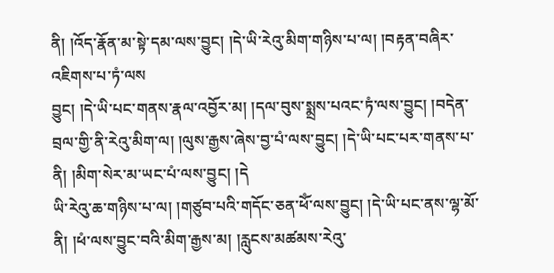ནི། །འོད་རྣོན་མ་སྟེ་དམ་ལས་བྱུང། །དེ་ཡི་རེའུ་མིག་གཉིས་པ་ལ། །བརྟན་བཞིར་འཇིགས་པ་ཏཾ་ལས
བྱུང། །དེ་ཡི་པང་གནས་རྣལ་འབྱོར་མ། །དལ་བུས་སྨྲས་པའང་ཏཾ་ལས་བྱུང། །བདེན་བྲལ་གྱི་ནི་རེའུ་མིག་ལ། །ལུས་རྒྱས་ཞེས་བྱ་པཾ་ལས་བྱུང། །དེ་ཡི་པང་པར་གནས་པ་ནི། །མིག་སེར་མ་ཡང་པཾ་ལས་བྱུང། །དེ
ཡི་རེའུ་ཆ་གཉིས་པ་ལ། །གཙུབ་པའི་གདོང་ཅན་ཕོཾ་ལས་བྱུང། །དེ་ཡི་པང་ནས་ལྷ་མོ་ནི། །ཕཾ་ལས་བྱུང་བའི་མིག་རྒྱས་མ། །རླུངས་མཚམས་རེའུ་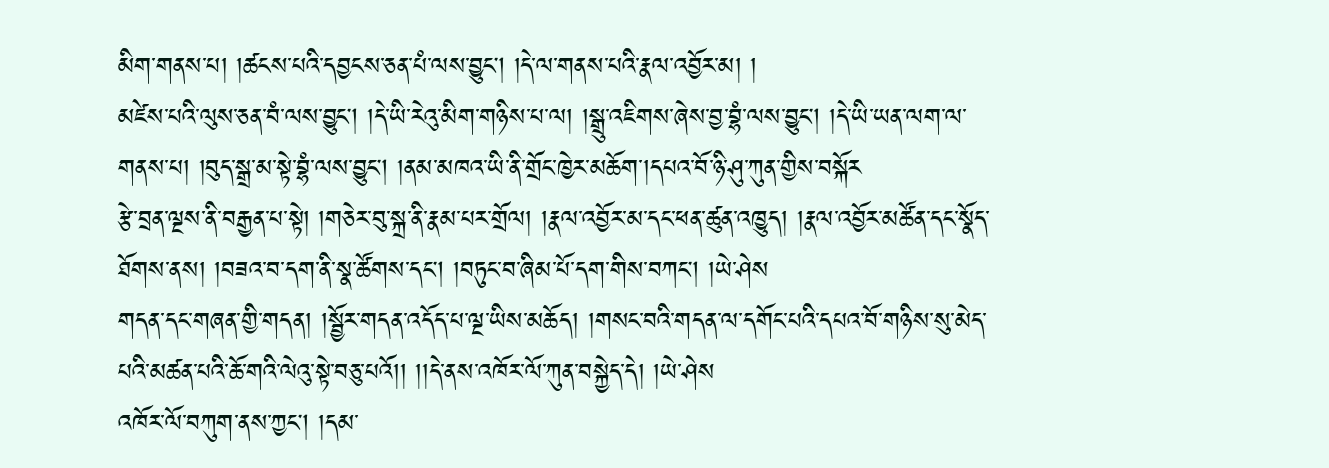མིག་གནས་པ། །ཚངས་པའི་དབྱངས་ཅན་པཾ་ལས་བྱུང། །དེ་ལ་གནས་པའི་རྣལ་འབྱོར་མ། །
མཛེས་པའི་ལུས་ཅན་བཾ་ལས་བྱུང། །དེ་ཡི་རེའུ་མིག་གཉིས་པ་ལ། །སྒྲུ་འཇིགས་ཞེས་བྱ་བྷཾ་ལས་བྱུང། །དེ་ཡི་ཡན་ལག་ལ་གནས་པ། །བུད་སྒྲ་མ་སྟེ་བྷཾ་ལས་བྱུང། །ནམ་མཁའ་ཡི་ནི་གྲོང་ཁྱེར་མཆོག་།དཔའ་བོ་ཉི་ཤུ་ཀུན་གྱིས་བསྐོར
རྩེ་བྲན་ལྔས་ནི་བརྒྱན་པ་སྟེ། །གཅེར་བུ་སྐྲ་ནི་རྣམ་པར་གྲོལ། །རྣལ་འབྱོར་མ་དང་ཕན་ཚུན་འཁྱུད། །རྣལ་འབྱོར་མཚོན་དང་སྣོད་ཐོགས་ནས། །བཟའ་བ་དག་ནི་སྣ་ཚོགས་དང། །བཏུང་བ་ཞིམ་པོ་དག་གིས་བཀང། །ཡེ་ཤེས
གདན་དང་གཞན་གྱི་གདན། །སྦྱོར་གདན་འདོད་པ་ལྔ་ཡིས་མཆོད། །གསང་བའི་གདན་ལ་དགོང་པའི་དཔའ་བོ་གཉིས་སུ་མེད་པའི་མཚན་པའི་ཆོ་གའི་ལེའུ་སྟེ་བཅུ་པའོ།། །།དེ་ནས་འཁོར་ལོ་ཀུན་བསྐྱེད་དེ། །ཡེ་ཤེས
འཁོར་ལོ་བཀུག་ནས་ཀྱང། །དམ་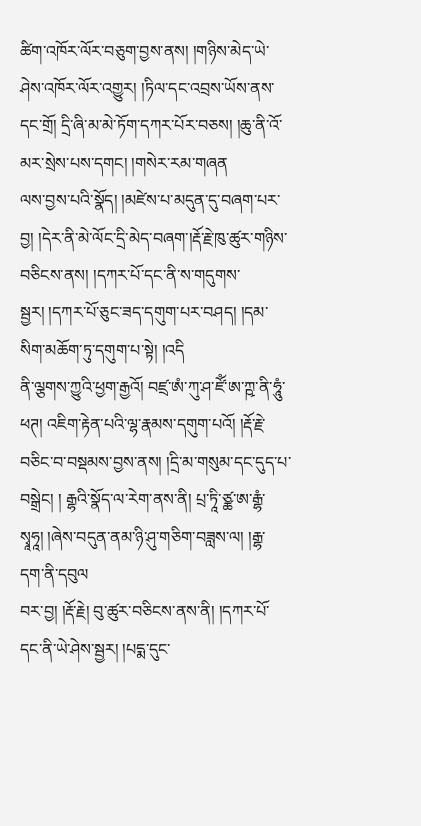ཚིག་འཁོར་ལོར་བཅུག་བྱས་ནས། །གཉིས་མེད་ཡེ་ཤེས་འཁོར་ལོར་འགྱུར། །ཏིལ་དང་འབྲས་ཡོས་ནས་དང་གྲོ། དྲི་ཞི་མ་མེ་ཏོག་དཀར་པོར་བཅས། །ཆུ་ནི་འོ་མར་སྲེས་པས་དགང། །གསེར་རམ་གཞན
ལས་བྱས་པའི་སྣོད། །མཛེས་པ་མདུན་དུ་བཞག་པར་བྱ། །དེར་ནི་མེ་ལོང་དྲི་མེད་བཞག་།རྡོ་རྗེ་ཁུ་ཚུར་གཉིས་བཅིངས་ནས། །དཀར་པོ་དང་ནི་ས་གདུགས་སྦྱར། །དཀར་པོ་ཅུང་ཟད་དགུག་པར་བཤད། །དམ་སིག་མཆོག་ཏུ་དགུག་པ་སྟེ། །འདི
ནི་ལྕགས་ཀྱུའི་ཕྱག་རྒྱའོ། བཛྲ་ཨཾ་ཀུ་ཤ་ཛོཾ་ཨ་ཀྵ་ནི་ཧཱུཾ་ཕཊ། འཇིག་རྟེན་པའི་ལྷ་རྣམས་དགུག་པའོ། །རྡོ་རྗེ་བཅིང་བ་བསྡམས་བྱས་ནས། །དྲི་མ་གསུམ་དང་དུད་པ་བསྒྲེང། ། རྒྷའི་སྣོད་ལ་རེག་ནས་ནི། པྲ་ཏཱི་ཙྪ་ཨ་རྒྷཾ་སྭཱཧཱ། །ཞེས་བདུན་ནམ་ཉི་ཤུ་གཅིག་བཟླས་ལ། །རྒྷ་དག་ནི་དབུལ
བར་བྱ། །རྡོ་རྗེ། བུ་ཚུར་བཅིངས་ནས་ནི། །དཀར་པོ་དང་ནི་ཡེ་ཤེས་སྦྱར། །པདྨ་དུང་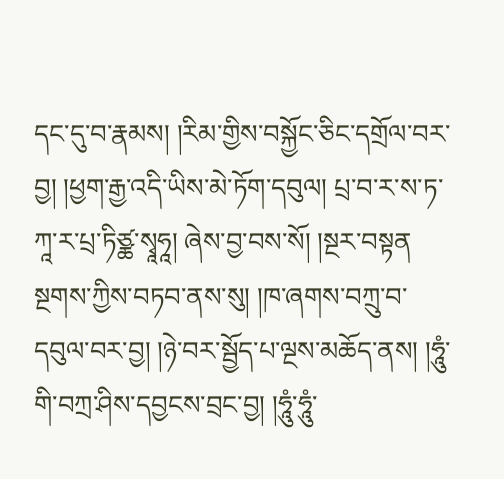དང་དུ་བ་རྣམས། །རིམ་གྱིས་བསྐྱོང་ཅིང་དགྲོལ་བར་བྱ། །ཕྱག་རྒྱ་འདི་ཡིས་མེ་ཏོག་དབུལ། པྲ་བ་ར་ས་ཏ་ཀཱ་ར་པྲ་ཏིཙྪ་སྭཱཧཱ། ཞེས་བྱ་བས་སོ། །སྔར་བསྟན
སྔགས་ཀྱིས་བཏབ་ནས་སུ། །ཁ་ཞགས་བཀྲུ་བ་དབུལ་བར་བྱ། །ཉེ་བར་སྦྱོད་པ་ལྔས་མཆོད་ནས། །ཧཱུཾ་གི་བཀྲ་ཤིས་དབྱངས་བྲང་བྱ། །ཧཱུཾ་ཧཱུཾ་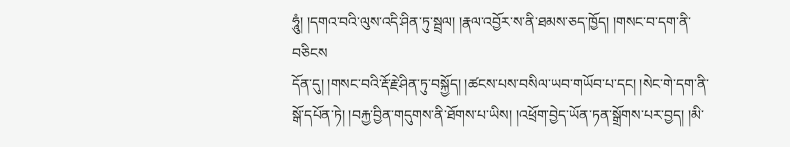ཧཱུཾ། །དགའ་བའི་ལུས་འདི་ཤིན་ཏུ་སྦྲལ། །རྣལ་འབྱོར་ས་ནི་ཐམས་ཅད་ཁྱོད། །གསང་བ་དག་ནི་བཅིངས
དོན་དུ། །གསང་བའི་རྡོ་རྗེ་ཤིན་ཏུ་བསྐྱོད། །ཚངས་པས་བསིལ་ཡབ་གཡོབ་པ་དང། །སེང་གེ་དག་ནི་སྒོ་དཔོན་ཏེ། །བརྐྱ་བྱིན་གདུགས་ནི་ཐོགས་པ་ཡིས། །འཕྲོག་བྱེད་ཡོན་ཏན་སྒྲོགས་པར་བྱད། །མི་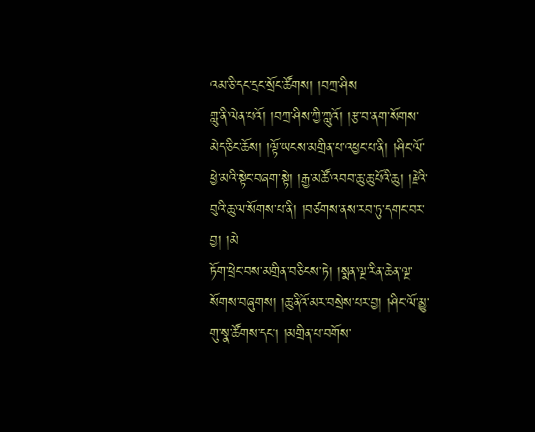འམ་ཅི་དང་དྲང་སྲོང་ཚོགས། །བཀྲ་ཤིས
གླུ་ནི་ལེན་པའོ། །བཀྲ་ཤིས་ཀྱི་ཀླུའོ། །རྩ་བ་ནག་སོགས་མེད་ཅིང་ཆོས། །ལྟོ་ཡངས་མགྲིན་པ་འཕྱང་པ་ནི། །ཤིང་ལོ་ཕྱེ་མའི་སྟེང་བཞག་སྟེ། །རྒྱ་མཚོ་འབབ་ཆུ་ཆུ་པོའི་ཆུ། །རྗེའི་བུའི་ཆུ་ལ་སོགས་པ་ནི། །བཙགས་ནས་རབ་ཏུ་དགང་བར་བྱ། །མེ
ཏོག་ཕྲེང་བས་མགྲིན་བཅིངས་ཏེ། །སྨན་ལྔ་རིན་ཆེན་ལྔ་སོགས་བཞུགས། །ཆུ་ནིའོ་མར་བསྲེས་པར་བྱ། །ཤིང་ལོ་མྱུ་གུ་སྣ་ཚོགས་དང། །མགྲིན་པ་བགོས་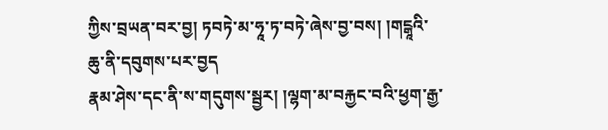ཀྱིས་བྲཡན་བར་བྱ། ཏབཏེ་མ་ཧཱ་ཏ་བཏེ་ཞེས་བྱ་བས། །གངྒཱའི་ཆུ་ནི་དབུགས་པར་བྱད
རྣམ་ཤེས་དང་ནི་ས་གདུགས་སྦྱར། །ལྷག་མ་བརྐྱང་བའི་ཕྱག་རྒྱ་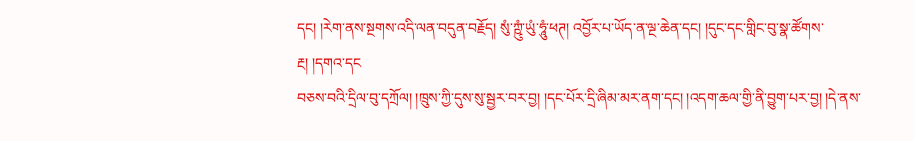དང། །རེག་ནས་སྔགས་འདི་ལན་བདུན་བརྗོད། སུཾ་ཀྵུཾ་ཡུཾ་ཧཱུཾ་ཕཊ། འབྱོར་པ་ཡོད་ན་ལྔ་ཆེན་དང། །དུང་དང་གླིང་བུ་སྣ་ཚོགས་རྔ། །དགའ་དང
བཅས་བའི་དྲིལ་བུ་དཀྲོལ། །ཁྲུས་ཀྱི་དུས་སུ་སྦྱར་བར་བྱ། །དང་པོར་དྲི་ཞིམ་མར་ནག་དང། །འདག་ཆལ་གྱི་ནི་བྱུག་པར་བྱ། །དེ་ནས་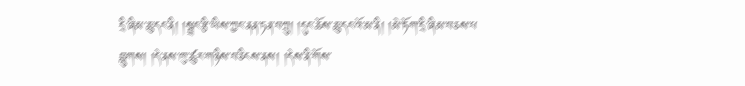དྲི་ཞིམ་ཆུ་དང་ནི། །སྦྲང་རྩི་ཡིས་ཀྱང་ནན་ཏན་བཀྲུ། །དུང་ཆོས་ཆུ་དང་འོ་མ་ནི། །མེ་ཏོག་དྲི་ཞིམ་བཅས་པ
བླུགས། །དེ་ནས་ཁུ་ཚུར་གཉིས་བཅིངས་ནས། །དེས་ནི་གོས་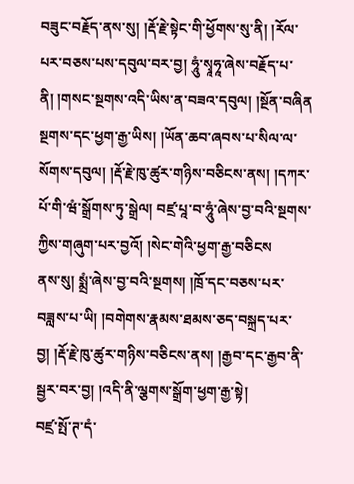བཟུང་བརྗོད་ནས་སུ། །རྡོ་རྗེ་སྟེང་གི་ཕྱོགས་སུ་ནི། །རོལ་པར་བཅས་པས་དབུལ་བར་བྱ། ཧཱུཾ་སྭཱཧཱ་ཞེས་བརྗོད་པ་ནི། །གསང་སྔགས་འདི་ཡིས་ན་བཟའ་དབུལ། །སྔོན་བཞིན
སྔགས་དང་ཕྱག་རྒྱ་ཡིས། །ཡོན་ཆབ་ཞབས་པ་སིལ་ལ་སོགས་དབུལ། །རྡོ་རྗེ་ཁུ་ཚུར་གཉིས་བཅིངས་ནས། །དཀར་པོ་གི་ཝཾ་སྒྲོགས་ཏུ་སྒྲེལ། བཛྲ་པཱ་བ་ཧཱུཾ་ཞེས་བྱ་བའི་སྔགས་ཀྱིས་གཞུག་པར་བྱའོ། །སེང་གེའི་ཕྱག་རྒྱ་བཅིངས
ནས་སུ། སྨྲཾ་ཞེས་བྱ་བའི་སྔགས། །ཁྲོ་དང་བཅས་པར་བཟླས་པ་ཡི། །བགེགས་རྣམས་ཐམས་ཅད་བསྐྲད་པར་བྱ། །རྡོ་རྗེ་ཁུ་ཚུར་གཉིས་བཅིངས་ནས། །རྒྱབ་དང་རྒྱབ་ནི་སྦྱར་བར་བྱ། །འདི་ནི་ལྕགས་སྒྲོག་ཕྱག་རྒྱ་སྟེ།
བཛྲ་སྤོ་ཊ་དཾ་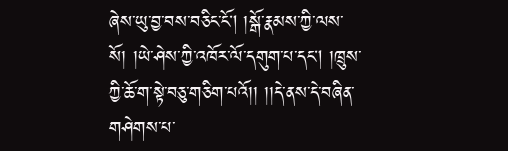ཞེས་ཡུ་བྱ་བས་བཅིང་ངོ། །སྒོ་རྣམས་ཀྱི་ལས་སོ། །ཡེ་ཤེས་ཀྱི་འཁོར་ལོ་དགུག་པ་དང། །ཁྲུས་ཀྱི་ཆོ་ག་སྟེ་བཅུ་གཅིག་པའོ།། །།དེ་ནས་དེ་བཞིན་གཤེགས་པ་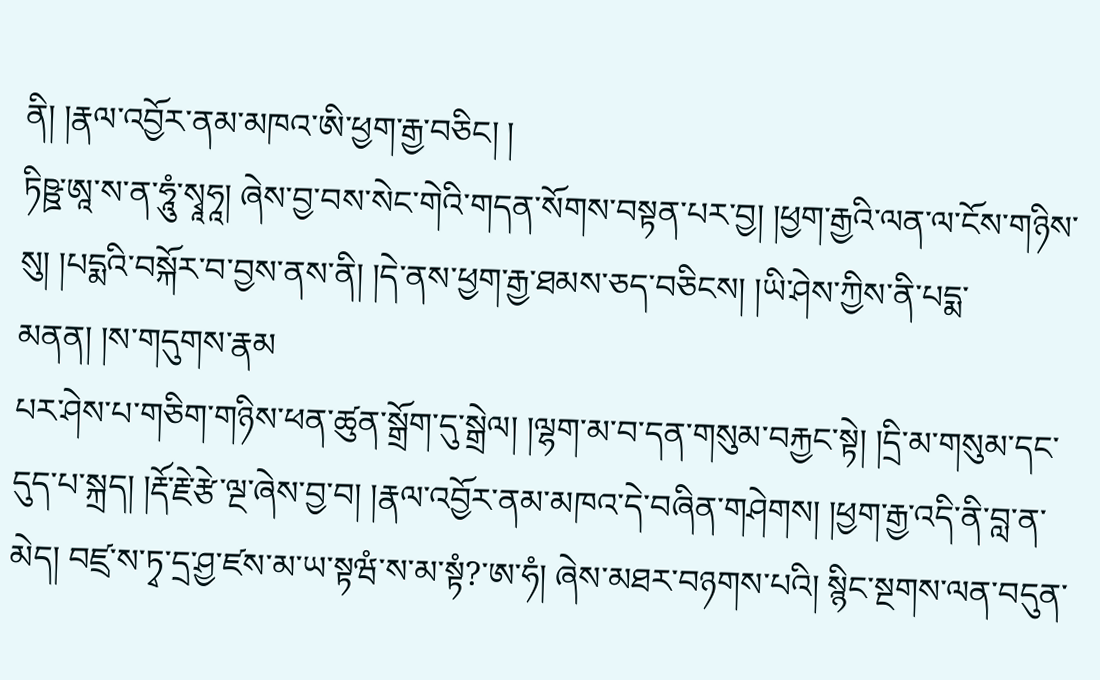ནི། །རྣལ་འབྱོར་ནམ་མཁའ་ཨི་ཕྱག་རྒྱ་བཅིང། །
ཏིཥྛ་ཨཱ་ས་ན་ཧཱུཾ་སྭཱཧཱ། ཞེས་བྱ་བས་སེང་གེའི་གདན་སོགས་བསྟན་པར་བྱ། །ཕྱག་རྒྱའི་ལན་ལ་ངོས་གཉིས་སུ། །པདྨའི་བསྐོར་བ་བྱས་ནས་ནི། །དེ་ནས་ཕྱག་རྒྱ་ཐམས་ཅད་བཅིངས། །ཡི་ཤེས་ཀྱིས་ནི་པདྨ་མནན། །ས་གདུགས་རྣམ
པར་ཤེས་པ་གཅིག་གཉིས་ཕན་ཚུན་སྒྲོག་དུ་སྒྲེལ། །ལྷག་མ་བ་དན་གསུམ་བརྐྱང་སྟེ། །དྲི་མ་གསུམ་དང་དུད་པ་སྐྲད། །རྡོ་རྗེ་རྩེ་ལྔ་ཞེས་བྱ་བ། །རྣལ་འབྱོར་ནམ་མཁའ་དེ་བཞིན་གཤེགས། །ཕྱག་རྒྱ་འདི་ནི་བླ་ན་མེད། བཛྲ་ས་ཏྭ་དྲ་ཤྱ་ཛས་མ་ཡ་སྟཝཾ་ས་མ་སྟཾ?་ཨ་ཧཾ། ཞེས་མཐར་བཉགས་པའི། སྙིང་སྔགས་ལན་བདུན་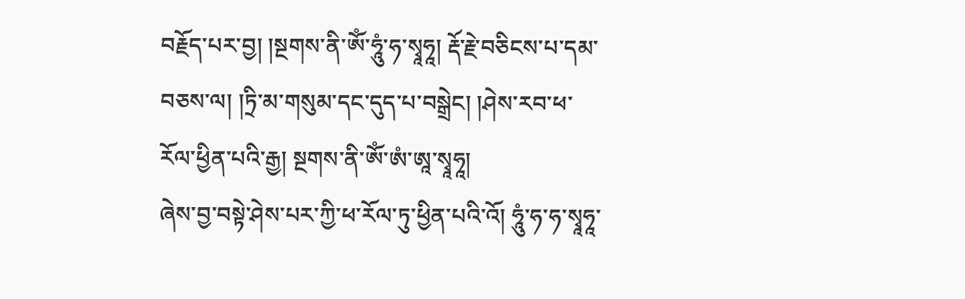བརྗོད་པར་བྱ། །སྔགས་ནི་ཨོཾ་ཧཱུཾ་ཧ་སྭཱཧཱ། རྡོ་རྗེ་བཅིངས་པ་དམ་བཅས་ལ། །ཏྲི་མ་གསུམ་དང་དུད་པ་བསྒྲེང། །ཤེས་རབ་ཕ་རོལ་ཕྱིན་པའི་རྒྱ། སྔགས་ནི་ཨོཾ་ཨཾ་ཨཱ་སྭཱཧཱ།
ཞེས་བྱ་བསྟེ་ཤེས་པར་ཀྱི་ཕ་རོལ་ཏུ་ཕྱིན་པའི་འོ། ཧཱུཾ་ཧ་ཧ་སྭཱཧཱ་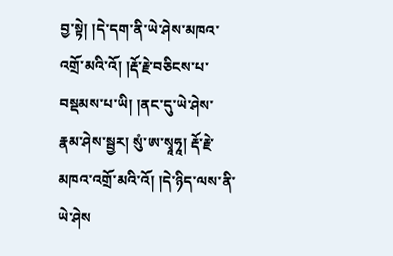བྱ་སྟེ། །དེ་དག་ནི་ཡེ་ཤེས་མཁའ་འགྲོ་མའི་འོ། །རྡོ་རྗེ་བཅིངས་པ་བསྡམས་པ་ཡི། །ནང་དུ་ཡེ་ཤེས་རྣམ་ཤེས་སྦྱར། སུཾ་ཨ་སྭཱཧཱ། རྡོ་རྗེ་མཁའ་འགྲོ་མའི་འོ། །དེ་ཉིད་ལས་ནི་ཡེ་ཤེས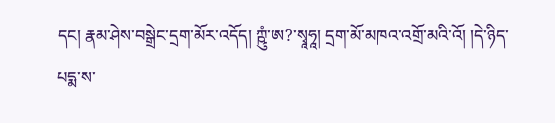དང། རྣམ་ཤེས་བསྒྲེང་དྲག་མོར་འདོད། ཀྵུཾ་ཨ?་སྭཱཧཱ། དྲག་མོ་མཁའ་འགྲོ་མའི་འོ། །དེ་ཉིད་པདྨ་ས་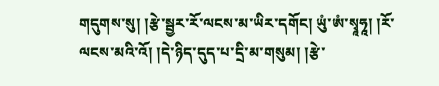གདུགས་སུ། །རྩེ་སྦྱར་རོ་ལངས་མ་ཡིར་དགོང། ཡུཾ་ཨཾ་སྭཱཧཱ། །རོ་ལངས་མའི་འོ། །དེ་ཉིད་དུད་པ་དྲི་མ་གསུམ། །རྩེ་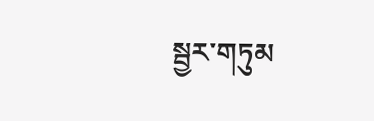སྦྱར་གཏུམ